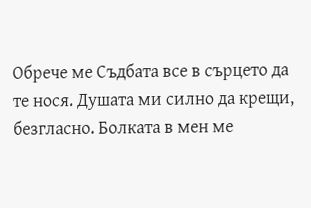Обрече ме Съдбата все в сърцето да те нося. Душата ми силно да крещи, безгласно. Болката в мен ме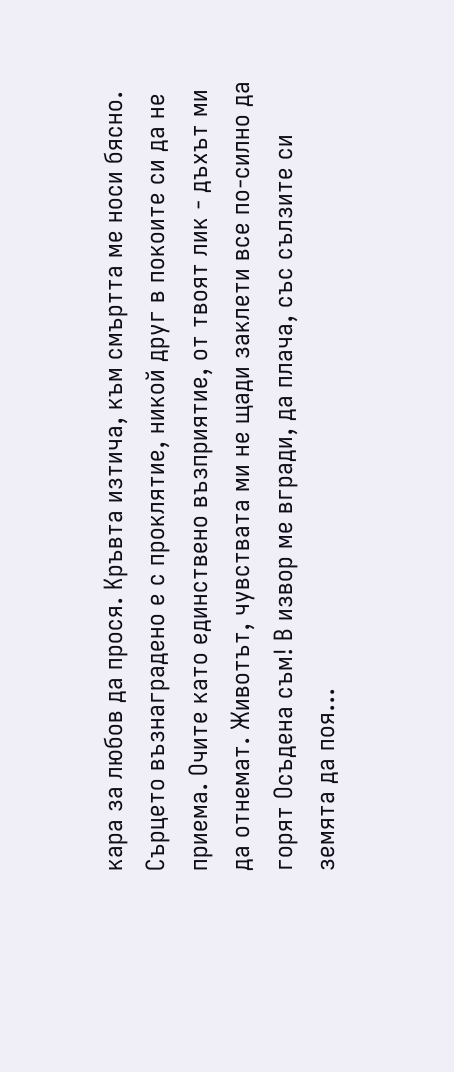кара за любов да прося. Кръвта изтича, към смъртта ме носи бясно. Сърцето възнаградено е с проклятие, никой друг в покоите си да не приема. Очите като единствено възприятие, от твоят лик - дъхът ми да отнемат. Животът, чувствата ми не щади заклети все по-силно да горят Осъдена съм! В извор ме вгради, да плача, със сълзите си земята да поя...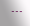---